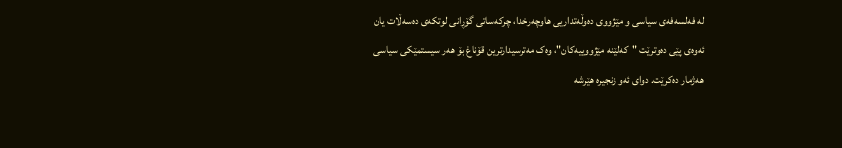لە فەلسەفەی سیاسی و مێژووی دەوڵەتداریی هاوچەرخدا، چرکەساتی گۆڕانی لوتکەی دەسەڵات یان ئەوەی پێی دەوترێت "کەلێنە مێژووییەکان"، وەک مەترسیدارترین قۆناغ بۆ هەر سیستمێکی سیاسی هەژمار دەکرێت. دوای ئەو زنجیرە هێرشە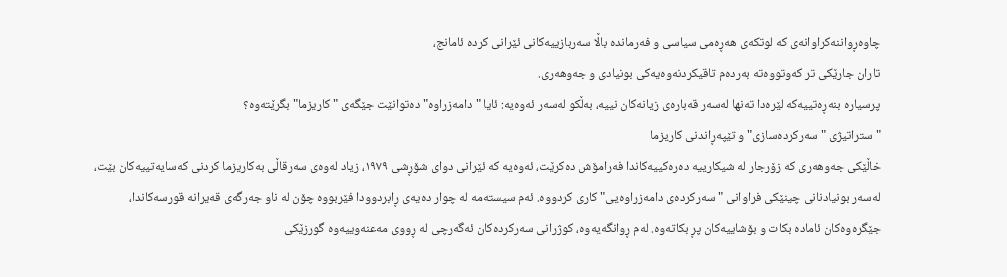چاوەڕواننەکراوانەی کە لوتکەی هەڕەمی سیاسی و فەرماندە باڵا سەربازییەکانی ئێرانی کردە ئامانج،
تاران جارێکی تر کەوتووەتە بەردەم تاقیکردنەوەیەکی بونیادی و جەوهەری.
پرسیارە بنەڕەتییەکە لێرەدا تەنها لەسەر قەبارەی زیانەکان نییە، بەڵکو لەسەر ئەوەیە: ئایا "دامەزراوە" دەتوانێت جێگەی "کاریزما" بگرێتەوە؟
"ستراتیژی "سەرکردەسازی" و تێپەڕاندنی کاریزما
خاڵێکی جەوهەری کە زۆرجار لە شیکارییە دەرەکییەکاندا فەرامۆش دەکرێت، ئەوەیە کە ئێرانی دوای شۆڕشی ١٩٧٩، زیاد لەوەی سەرقاڵی بەکاریزما کردنی کەسایەتییەکان بێت، لەسەر بونیادنانی چینێکی فراوانی "سەرکردەی دامەزراوەیی" کاری کردووە. ئەم سیستەمە لە چوار دەیەی ڕابردوودا فێربووە چۆن لە ناو جەرگەی قەیرانە قورسەکاندا، جێگرەوەکان ئامادە بکات و بۆشاییەکان پڕ بکاتەوە. لەم ڕوانگەیەوە، کوژرانی سەرکردەکان ئەگەرچی لە ڕووی مەعنەوییەوە گورزێکی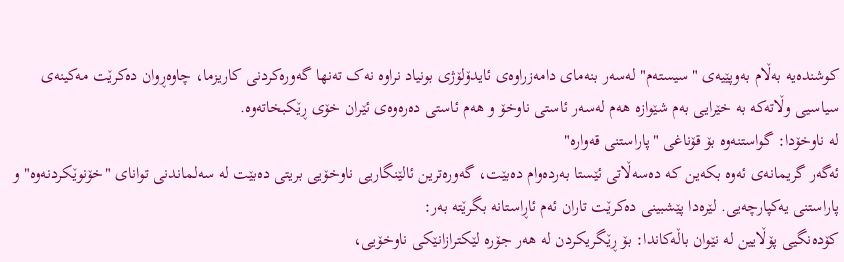کوشندەیە بەڵام بەوپێیەی "سیستەم" لەسەر بنەمای دامەزراوەی ئایدۆلۆژی بونیاد نراوە نەک تەنها گەورەکردنی کاریزما، چاوەڕوان دەکرێت مەکینەی سیاسیی وڵاتەکە بە خێرایی بەم شێوازە هەم لەسەر ئاستی ناوخۆ و هەم ئاستی دەرەوەی ئێران خۆی ڕێکبخاتەوە.
لە ناوخۆدا: گواستنەوە بۆ قۆناغی "پاراستنی قەوارە"
ئەگەر گریمانەی ئەوە بکەین کە دەسەڵاتی ئێستا بەردەوام دەبێت، گەورەترین ئالێنگاریی ناوخۆیی بریتی دەبێت لە سەلماندنی توانای "خۆنوێکردنەوە" و پاراستنی یەکپارچەیی. لێرەدا پێشبینی دەکرێت تاران ئەم ئاڕاستانە بگرێتە بەر:
کۆدەنگیی پۆڵایین لە نێوان باڵەکاندا: بۆ ڕێگریکردن لە هەر جۆرە لێکترازانێکی ناوخۆیی،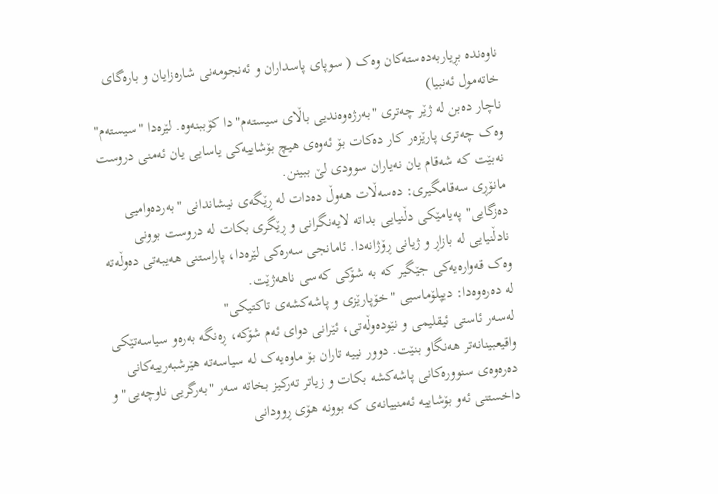ناوەندە بڕیاربەدەستەکان وەک ( سوپای پاسداران و ئەنجومەنی شارەزایان و بارەگای خاتەمول ئەنبیا)
ناچار دەبن لە ژێر چەتری "بەرژەوەندیی باڵای سیستەم"دا کۆببنەوە. لێرەدا "سیستەم" وەک چەتری پارێزەر کار دەکات بۆ ئەوەی هیچ بۆشاییەکی یاسایی یان ئەمنی دروست نەبێت کە شەقام یان نەیاران سوودی لێ ببینن.
مانۆڕی سەقامگیری: دەسەڵات هەوڵ دەدات لە ڕێگەی نیشاندانی "بەردەوامیی دەزگایی" پەیامێکی دڵنیایی بداتە لایەنگرانی و ڕێگری بکات لە دروست بوونی نادڵنیایی لە بازاڕ و ژیانی ڕۆژانەدا. ئامانجی سەرەکی لێرەدا، پاراستنی هەیبەتی دەوڵەتە وەک قەوارەیەکی جێگیر کە بە شۆکی کەسی ناھەژێت.
لە دەرەوەدا: دیپلۆماسیی "خۆپارێزی و پاشەکشەی تاکتیکی"
لەسەر ئاستی ئیقلیمی و نێودەوڵەتی، ئێرانی دوای ئەم شۆکە، ڕەنگە بەرەو سیاسەتێکی واقیعبینانەتر هەنگاو بنێت. دوور نییە تاران بۆ ماوەیەک لە سیاسەتە هێرشبەرییەکانی دەرەوەی سنوورەکانی پاشەکشە بکات و زیاتر تەرکیز بخاتە سەر "بەرگریی ناوچەیی" و داخستنی ئەو بۆشاییە ئەمنییانەی کە بوونە هۆی ڕوودانی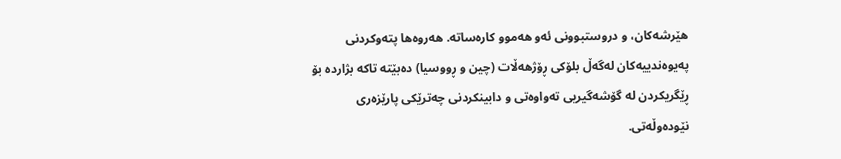هێرشەکان، و دروستبوونی ئەو هەموو کارەساتە. هەروەها پتەوکردنی پەیوەندییەکان لەگەڵ بلۆکی ڕۆژهەڵات (چین و ڕووسیا) دەبێتە تاکە بژاردە بۆ ڕێگریکردن لە گۆشەگیریی تەواوەتی و دابینکردنی چەترێکی پارێزەری نێودەوڵەتی.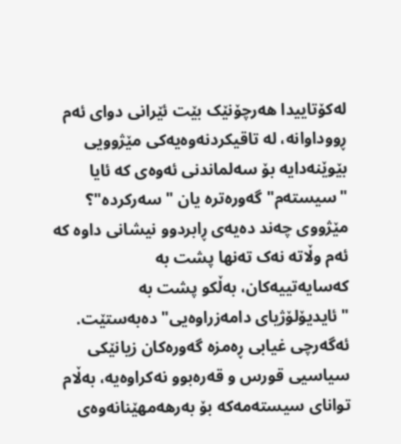لەکۆتاییدا هەرچۆنێک بێت ئێرانی دوای ئەم ڕووداوانە، لە تاقیکردنەوەیەکی مێژوویی بێوێنەدایە بۆ سەلماندنی ئەوەی کە ئایا "سیستەم" گەورەترە یان "سەرکردە"؟
مێژووی چەند دەیەی ڕابردوو نیشانی داوە کە ئەم وڵاتە نەک تەنها پشت بە کەسایەتییەکان، بەڵکو پشت بە "ئایدیۆلۆژیای دامەزراوەیی" دەبەستێت. ئەگەرچی غیابی ڕەمزە گەورەکان زیانێکی سیاسیی قورس و قەرەبوو نەکراوەیە، بەڵام توانای سیستەمەکە بۆ بەرهەمهێنانەوەی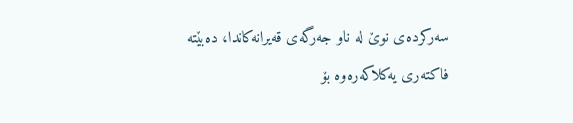سەرکردەی نوێ لە ناو جەرگەی قەیرانەکاندا، دەبێتە فاکتەری یەکلاکەرەوە بۆ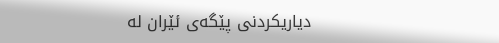دیاریکردنی پێگەی ئێران لە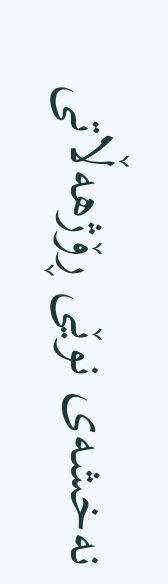نەخشەی نوێی ڕۆژهەڵاتی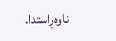ناوەڕاستدا.